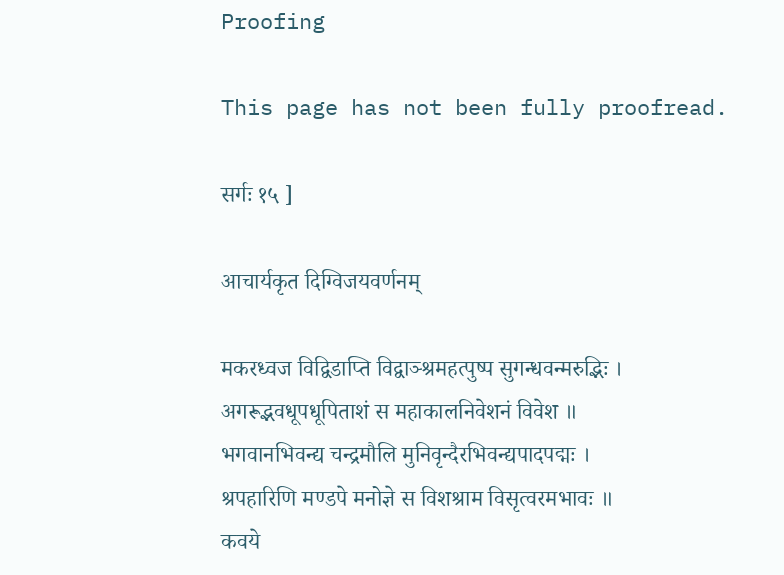Proofing

This page has not been fully proofread.

सर्गः १५ ]

आचार्यकृत दिग्विजयवर्णनम्

मकरध्वज विद्विडाप्ति विद्वाञ्श्रमहत्पुष्प सुगन्धवन्मरुद्भिः ।
अगरूद्भवधूपधूपिताशं स महाकालनिवेशनं विवेश ॥
भगवानभिवन्द्य चन्द्रमौलि मुनिवृन्दैरभिवन्द्यपादपद्मः ।
श्रपहारिणि मण्डपे मनोज्ञे स विशश्राम विसृत्वरमभावः ॥
कवये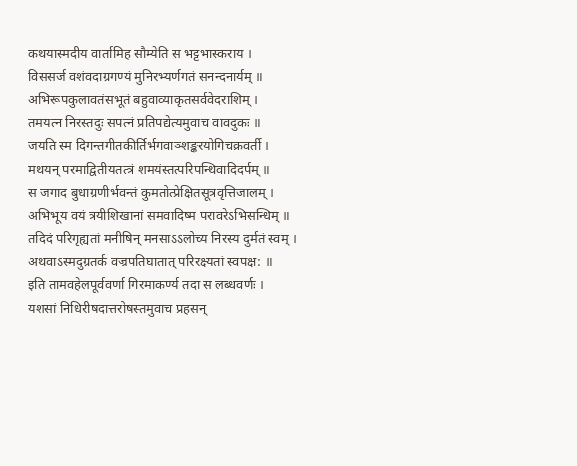कथयास्मदीय वार्तामिह सौम्येति स भट्टभास्कराय ।
विससर्ज वशंवदाग्रगण्यं मुनिरभ्यर्णगतं सनन्दनार्यम् ॥
अभिरूपकुलावतंसभूतं बहुवाव्याकृतसर्ववेदराशिम् ।
तमयत्न निरस्तदुः सपत्नं प्रतिपद्येत्यमुवाच वावदुकः ॥
जयति स्म दिगन्तगीतकीर्तिर्भगवाञ्शङ्करयोगिचक्रवर्ती ।
मथयन् परमाद्वितीयतत्त्रं शमयंस्तत्परिपन्थिवादिदर्पम् ॥
स जगाद बुधाग्रणीर्भवन्तं कुमतोत्प्रेक्षितसूत्रवृत्तिजालम् ।
अभिभूय वयं त्रयीशिखानां समवादिष्म परावरेऽभिसन्धिम् ॥
तदिदं परिगृह्यतां मनीषिन् मनसाऽऽलोच्य निरस्य दुर्मतं स्वम् ।
अथवाऽस्मदुग्रतर्क वज्रपतिघातात् परिरक्ष्यतां स्वपक्ष: ॥
इति तामवहेलपूर्ववर्णा गिरमाकर्ण्य तदा स लब्धवर्णः ।
यशसां निधिरीषदात्तरोषस्तमुवाच प्रहसन्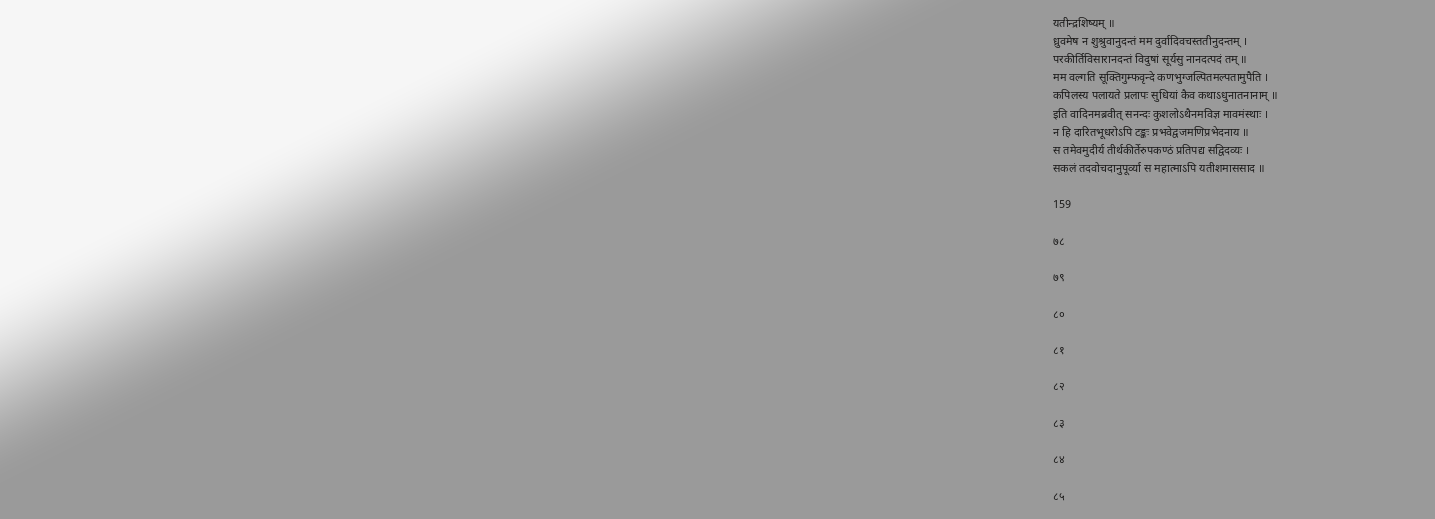यतीन्द्रशिष्यम् ॥
ध्रुवमेष न शुश्रुवानुदन्तं मम दुर्वादिवचस्ततीनुदन्तम् ।
परकीर्तिविसारानदन्तं विदुषां सूर्यसु नानदत्पदं तम् ॥
मम वल्गति सूक्तिगुम्फवृन्दे कणभुग्जल्पितमल्पतामुपैति ।
कपिलस्य पलायते प्रलापः सुधियां कैव कथाऽधुनातनानाम् ॥
इति वादिनमब्रवीत् सनन्दः कुशलोऽथैनमविज्ञ मावमंस्थाः ।
न हि दारितभूधरोऽपि टङ्कः प्रभवेद्वजमणिप्रभेदनाय ॥
स तमेवमुदीर्य तीर्थकीर्तेरुपकण्ठं प्रतिपद्य सद्विदव्यः ।
सकलं तदवोचदानुपूर्व्या स महात्माऽपि यतीशमाससाद ॥

159

७८

७९

८०

८१

८२

८३

८४

८५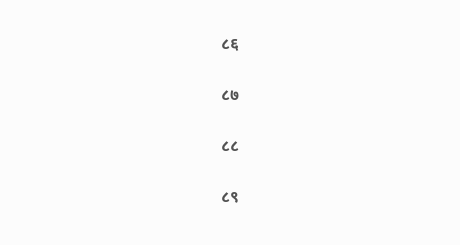८६

८७

८८

८९